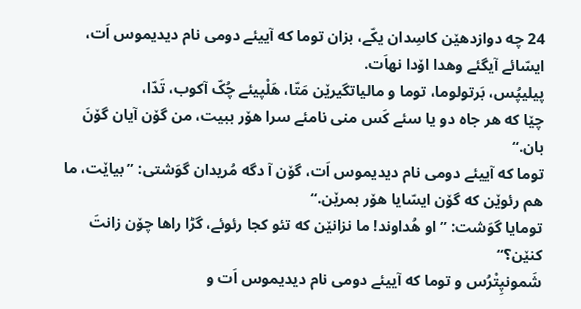24 چه دوازدهێن کاسِدان یکّے، بزان توما که آییئے دومی نام دیدیموس اَت، ایسّائے آیگئے وهدا اۆدا نهاَت.
پیلیپُس، بَرتولوما، توما و مالیاتگیرێن مَتّا، هَلْپیئے چُکّ آکوب، تَدّا،
چێا که هر جاه دو یا سئے کَس منی نامئے سرا هۆر ببیت، من گۆن آیان گۆنَ بان.“
توما که آییئے دومی نام دیدیموس اَت، گۆن آ دگه مُریدان گوَشتی: ”بیاێت، ما هم رئوێن که گۆن ایسّایا هۆر بمرێن.“
تومایا گوَشت: ”او هُداوند! ما نزانێن که تئو کجا رئوئے، گڑا راها چۆن زانتَ کنێن؟“
شَمونپِتْرُس و توما که آییئے دومی نام دیدیموس اَت و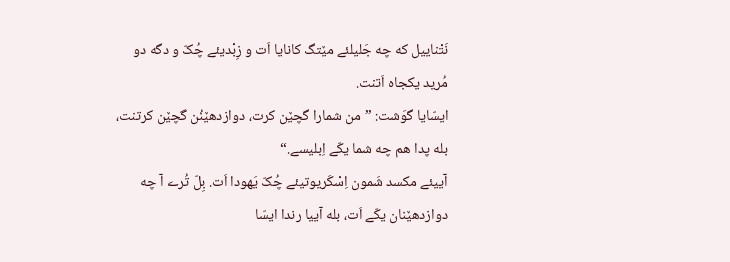نَتْناییل که چه جَلیلئے مێتگ کانایا اَت و زِبْدیئے چُکّ و دگه دو مُرید یکجاه اَتنت.
ایسّایا گوَشت: ”من شمارا گچێن کرت، دوازدهێنُن گچێن کرتنت، بله پدا هم چه شما یکّے اِبلیسے.“
آییئے مکسد شَمون اِسْکَریوتیئے چُکّ یَهودا اَت. بِلّ تُرے آ چه دوازدهێنان یکّے اَت، بله آییا رندا ایسّا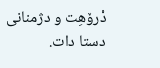دْرۆهِت و دژمنانی دستا دات.